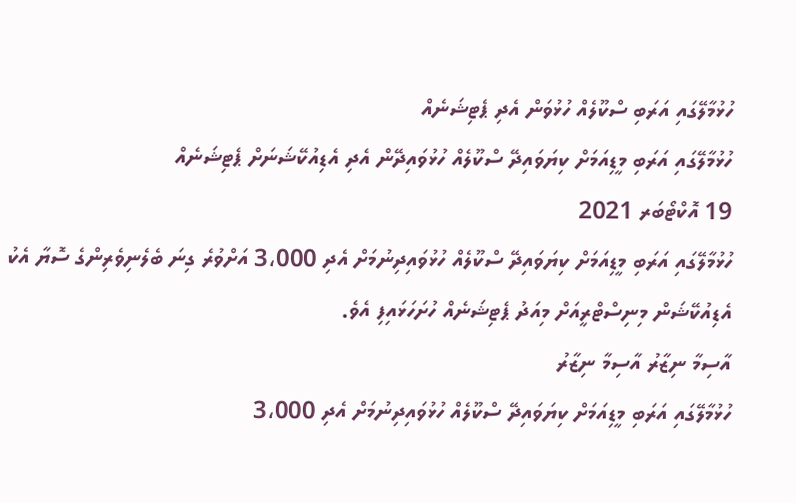ހުޅުމާލޭގައި އަރަބި ސްކޫލެއް ހުޅުވަން އެދި ޕެޓިޝަނެއް
ހުޅުމާލޭގައި އަރަބި މީޑިއަމަށް ކިޔަވައިދޭ ސްކޫލެއް ހުޅުވައިދޭން އެދި އެޑިއުކޭޝަނަށް ޕެޓިޝަނެއް
19 އޮކްޓޯބަރ 2021
ހުޅުމާލޭގައި އަރަބި މީޑިއަމަށް ކިޔަވައިދޭ ސްކޫލެއް ހުޅުވައިދިނުމަށް އެދި 3،000 އަށްވުރެ ގިނަ ބެލެނިވެރިންގެ ސޮޔާ އެކު އެޑިއުކޭޝަން މިނިސްޓްރީއަށް މިއަދު ޕެޓިޝަނެއް ހުށަހަޅައިފި އެވެ.
އާސިމާ ނިޒާރު އާސިމާ ނިޒާރު
ހުޅުމާލޭގައި އަރަބި މީޑިއަމަށް ކިޔަވައިދޭ ސްކޫލެއް ހުޅުވައިދިނުމަށް އެދި 3،000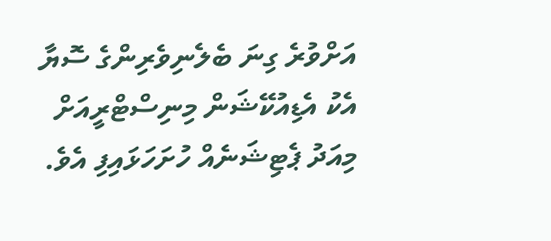އަށްވުރެ ގިނަ ބެލެނިވެރިންގެ ސޮޔާ އެކު އެޑިއުކޭޝަން މިނިސްޓްރީއަށް މިއަދު ޕެޓިޝަނެއް ހުށަހަޅައިފި އެވެ.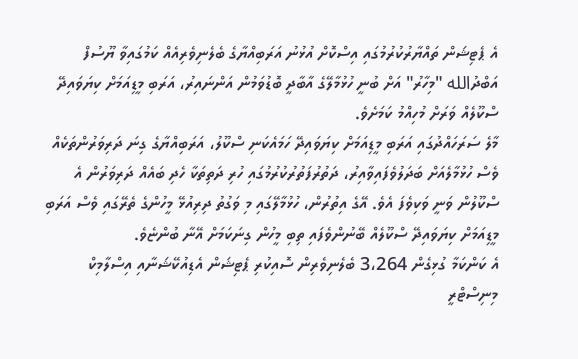އެ ޕެޓިޝަން ތައްޔާރުކުރުމުގައި އިސްކޮށް އުޅުނު އަރަބިއްޔާގެ ބެލެނިވެރިއެއް ކަމުގައިވާ ޔޫސުފް އަބްދުالله "މިހާރު" އަށް ބުނީ ހުޅުމާލޭގެ އާބާދީ ބޮޑުވަމުން އަންނައިރު، އަރަބި މީޑިއަމަށް ކިޔަވައިދޭ ސްކޫލެއް ވަރަށް މުހިއްމު ކަމަށެވެ.
މާލެ ސަރަހައްދުގައި އަރަބި މީޑިއަމަށް ކިޔަވައިދޭ ހަމައެކަނި ސްކޫލު، އަރަބިއްޔާގެ ގިނަ ދަރިވަރުންތަކެއް ވެސް ހުޅުމާލެއަށް ބަދަލުވެފައިވާއިރު، ދަތުރުފަތުރުކުރުމުގައި ހުރި ދަތިތަކާ ހެދި ބައެއް ދަރިވަރުން އެ ސްކޫލުން ވަނީ ވަކިވެފަ އެވެ. އޭގެ އިތުރުން، ހުޅުމާލޭގައި މި ވަގުތު ދިރިއުޅޭ މީހުންގެ ތެރޭގައި ވެސް އަރަބި މީޑިއަމަށް ކިޔަވައިދޭ ސްކޫލެއް ބޭނުންވެފައި ތިބި މީހުން ގިނަކަމަށް އޭނާ ބުންޏެވެ.
އެ ކަންކަމާ ގުޅިގެން 3،264 ބެލެނިވެރިން ސޮއިކުރި ޕެޓިޝަން އެޑިއުކޭޝަނާއި އިސްލާމިކް މިނިސްޓްރީ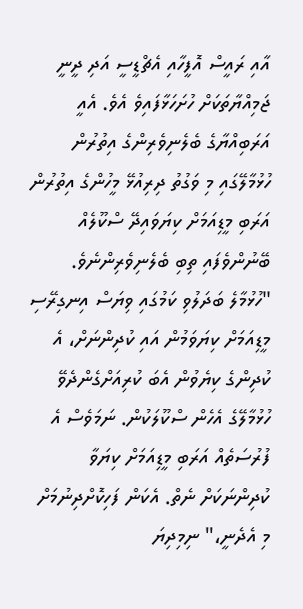އާއި ރައީސް އޮފީހާއި އެޗްޑީސީ އަދި ދީނީ ޖަމިއްޔާތަކަށް ހުށަހަޅާފައިވެ އެވެ. އެއީ އަރަބިއްޔާގެ ބެލެނިވެރިންގެ އިތުރުން ހުޅުމާލޭގައި މި ވަގުތު ދިރިއުޅޭ މީހުންގެ އިތުރުން އަރަބި މީޑިއަމަށް ކިޔަވައިދޭ ސްކޫލެއް ބޭނުންވެފައި ތިބި ބެލެނިވެރިންނެވެ.
"ހުޅުމާލެ ބަދަލުވި ކަމުގައި ވިޔަސް އިނގިރޭސި މީޑިއަމަށް ކިޔަވަމުން އައި ކުދިންނަށް، އެ ކުދިންގެ ކިޔެވުން އެބަ ކުރިއަށްގެންދެވޭ ހުޅުމާލޭގެ އެހެން ސްކޫލަކުން. ނަމަވެސް އެ ފުރުސަތެއް އަރަބި މީޑިއަމަށް ކިޔަވާ ކުދިންނަކަށް ނެތް. އެކަން ފަހިކޮށްދިނުމަށް މި އެދެނީ،" ނިމިދިޔަ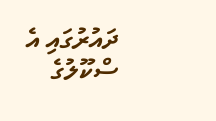ދައުރުގައި އެ ސްކޫލުގެ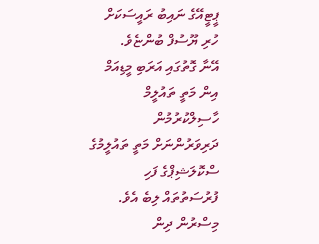ޕީޓީއޭގެ ނައިބު ރައީސަކަށް ހުރި ޔޫސުފް ބުންޏެވެ.
އޭނާ ގޮތުގައި އަރަބި މީޑިއަމް އިން މަތީ ތައުލީމް ހާސިލްކުރުމުން ދަރިވަރުންނަށް މަތީ ތައުލީމުގެ ސްކޮލަޝިޕްގެ ފަހި ފުރުސަތުތައް ލިބެ އެވެ. މިސްރުން ދިން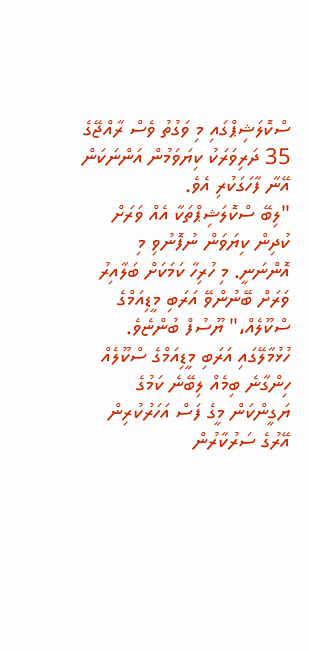ސްކޮލަޝިޕްގައި މި ވަގުތު ވެސް ރާއްޖޭގެ 35 ދަރިވަރަކު ކިޔަވަމުން އަންނަކަން އޭނާ ފާހަގަކުރި އެވެ.
"ލިބޭ ސްކޮލަޝިޕްތަކާ އެއް ވަރަށް ކުދިން ކިޔަވަން ނުފޮނުވި މި އޮންނަނީ. މި ހުރިހާ ކަމަކަށް ބަލާއިރު ވަރަށް ބޭނުންވޭ އަރަބި މީޑިއަމްގެ ސްކޫލެއް،" ޔޫސުފް ބުންޏެވެ.
ހުޅުމާލޭގައި އަރަބި މީޑިއަމްގެ ސްކޫލެއް ހިންގާނެ ބިމެއް ލިބޭނެ ކަމުގެ ޔަގީންކަން މީގެ ފަސް އަހަރުކުރިން އޭރުގެ ސަރުކާރުން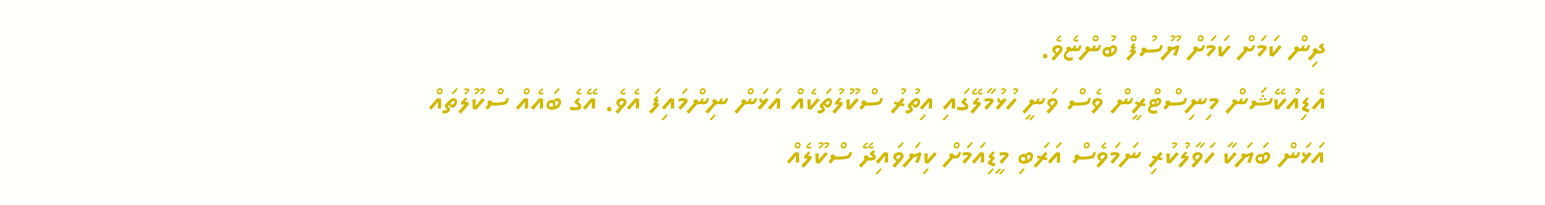ދިން ކަމަށް ކަމަށް ޔޫސުފް ބުންޏެވެ.
އެޑިއުކޭޝަން މިނިސްޓްރީން ވެސް ވަނީ ހުޅުމާލޭގައި އިތުރު ސްކޫލުތަކެއް އަޅަން ނިންމައިފަ އެވެ. އޭގެ ބައެއް ސްކޫލުތައް އަޅަން ބަޔަކާ ހަވާލުކުރި ނަމަވެސް އަރަބި މީޑިއަމަށް ކިޔަވައިދޭ ސްކޫލެއް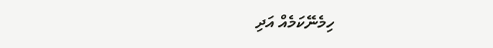ހިމެނޭކަމެއް އަދި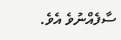ސާފެއްނުވެ އެވެ.